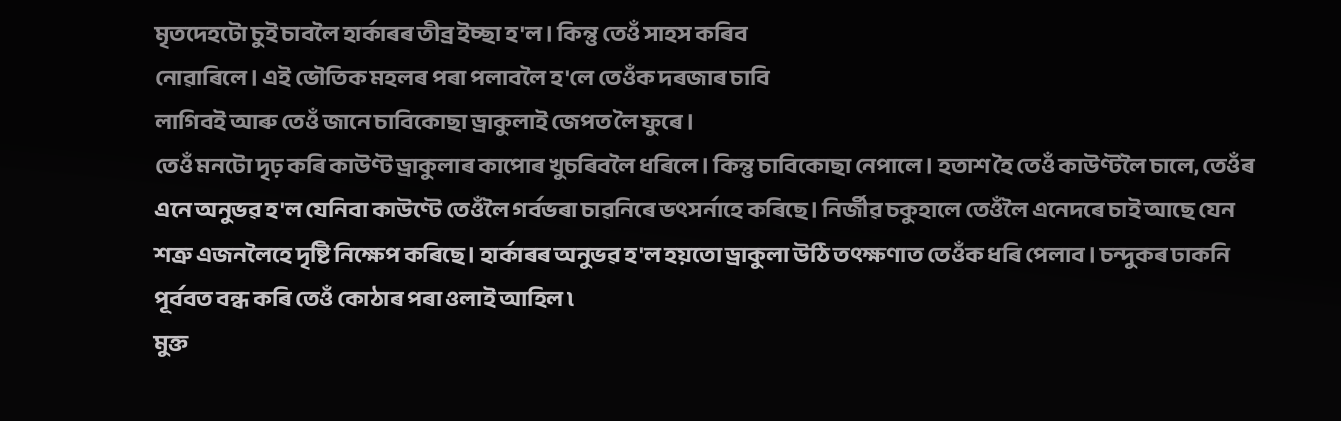মৃতদেহটো চুই চাবলৈ হাৰ্কাৰৰ তীব্ৰ ইচ্ছা হ'ল। কিন্তু তেওঁ সাহস কৰিব
নোৱাৰিলে। এই ভৌতিক মহলৰ পৰা পলাবলৈ হ'লে তেওঁক দৰজাৰ চাবি
লাগিবই আৰু তেওঁ জানে চাবিকোছা ড্রাকুলাই জেপত লৈ ফুৰে।
তেওঁ মনটো দৃঢ় কৰি কাউণ্ট ড্রাকুলাৰ কাপোৰ খুচৰিবলৈ ধৰিলে। কিন্তু চাবিকোছা নেপালে। হতাশ হৈ তেওঁ কাউণ্টলৈ চালে, তেওঁৰ এনে অনুভৱ হ'ল যেনিবা কাউণ্টে তেওঁলৈ গৰ্বভৰা চাৱনিৰে ভৎসৰ্নাহে কৰিছে। নিৰ্জীৱ চকুহালে তেওঁলৈ এনেদৰে চাই আছে যেন শত্ৰু এজনলৈহে দৃষ্টি নিক্ষেপ কৰিছে। হাৰ্কাৰৰ অনুভৱ হ'ল হয়তো ড্রাকুলা উঠি তৎক্ষণাত তেওঁক ধৰি পেলাব। চন্দুকৰ ঢাকনি পূর্ববত বন্ধ কৰি তেওঁ কোঠাৰ পৰা ওলাই আহিল ৷
মুক্ত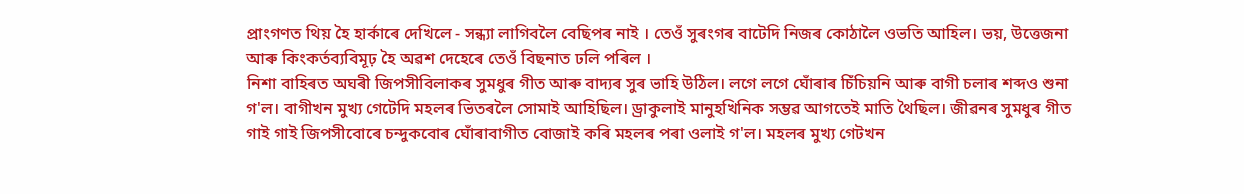প্ৰাংগণত থিয় হৈ হাৰ্কাৰে দেখিলে - সন্ধ্যা লাগিবলৈ বেছিপৰ নাই । তেওঁ সুৰংগৰ বাটেদি নিজৰ কোঠালৈ ওভতি আহিল। ভয়, উত্তেজনা আৰু কিংকর্তব্যবিমূঢ় হৈ অৱশ দেহেৰে তেওঁ বিছনাত ঢলি পৰিল ।
নিশা বাহিৰত অঘৰী জিপসীবিলাকৰ সুমধুৰ গীত আৰু বাদ্যৰ সুৰ ভাহি উঠিল। লগে লগে ঘোঁৰাৰ চিঁচিয়নি আৰু বাগী চলাৰ শব্দও শুনা গ'ল। বাগীখন মুখ্য গেটেদি মহলৰ ভিতৰলৈ সোমাই আহিছিল। ড্রাকুলাই মানুহখিনিক সম্ভৱ আগতেই মাতি থৈছিল। জীৱনৰ সুমধুৰ গীত গাই গাই জিপসীবোৰে চন্দুকবোৰ ঘোঁৰাবাগীত বোজাই কৰি মহলৰ পৰা ওলাই গ'ল। মহলৰ মুখ্য গেটখন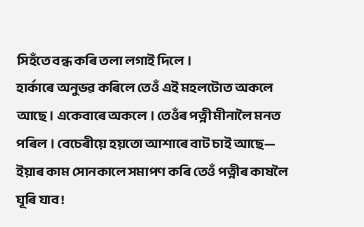সিহঁতে বন্ধ কৰি তলা লগাই দিলে।
হার্কাৰে অনুভৱ কৰিলে তেওঁ এই মহলটোত অকলে আছে। একেবাৰে অকলে। তেওঁৰ পত্নী মীনালৈ মনত পৰিল। বেচেৰীয়ে হয়তো আশাৰে বাট চাই আছে— ইয়াৰ কাম সোনকালে সমাপণ কৰি তেওঁ পত্নীৰ কাষলৈ ঘূৰি যাব !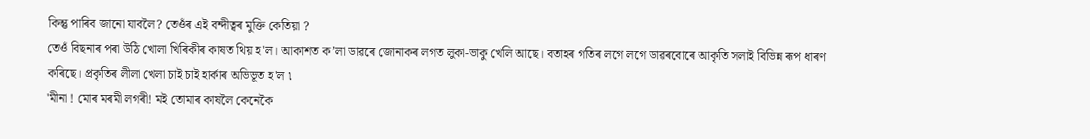কিন্তু পাৰিব জানো যাবলৈ? তেওঁৰ এই বন্দীত্বৰ মুক্তি কেতিয়া ?
তেওঁ বিছনাৰ পৰা উঠি খোলা খিৰিকীৰ কাষত থিয় হ'ল। আকাশত ক’লা ডাৱৰে জোনাকৰ লগত লুকা-ভাকু খেলি আছে। বতাহৰ গতিৰ লগে লগে ডাৱৰবোৰে আকৃতি সলাই বিভিন্ন ৰূপ ধাৰণ কৰিছে। প্ৰকৃতিৰ লীলা খেলা চাই চাই হাৰ্কাৰ অভিভূত হ'ল ৷
'মীনা ! মোৰ মৰমী লগৰী! মই তোমাৰ কাষলৈ কেনেকৈ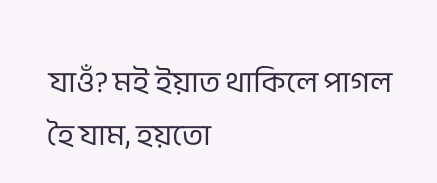যাওঁ? মই ইয়াত থাকিলে পাগল হৈ যাম, হয়তো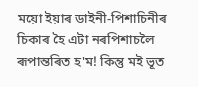ময়ো ইয়াৰ ডাইনী-পিশাচিনীৰ চিকাৰ হৈ এটা নৰপিশাচলৈ ৰূপান্তৰিত হ'ম! কিন্তু মই ভূত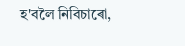হ'বলৈ নিবিচাৰো,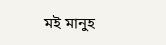মই মানুহ